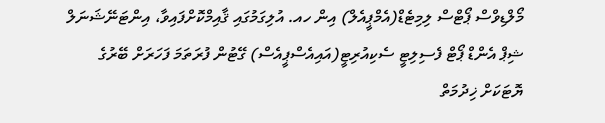މޯލްޑިވްސް ޕޯޓްސް ލިމިޓެޑް(އެމްޕީއެލް) އިން ހއ. އުލިގަމުގައި ޤާއިމްކޮށްފައިވާ، އިންޓަނޭޝަނަލް ޝިޕް އެންޑް ޕޯޓް ފެސިލިޓީ ސެކިއުރިޓީ(އައިއެސްޕީއެސް) ގޭޓުން ފުރަތަމަ ފަހަރަށް ބޭރުގެ ޔޮޓަކަށް ޚިދުމަތް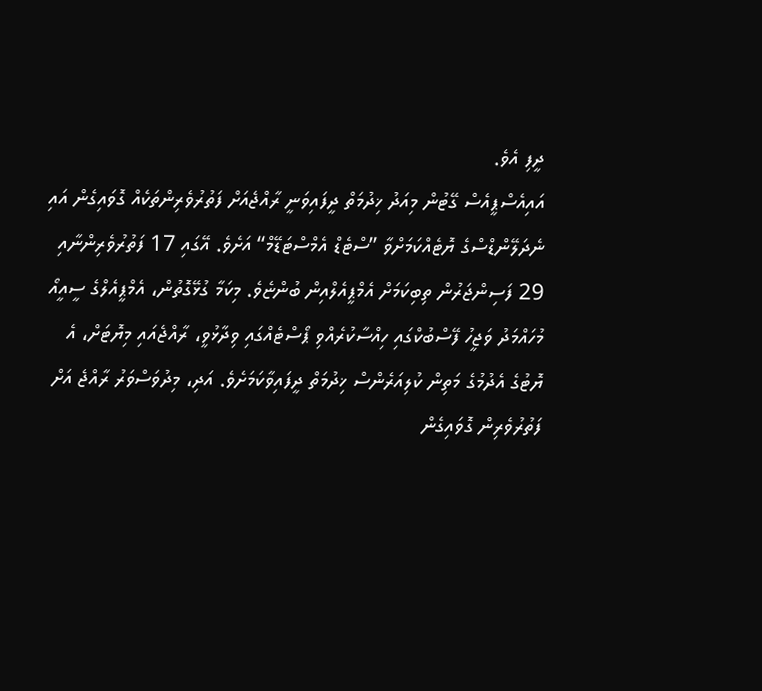ދީފި އެވެ.
އައިއެސްޕީއެސް ގޭޓުން މިއަދު ޚިދުމަތް ދީފައިވަނީ ރާއްޖެއަށް ފަތުރުވެރިންތަކެއް ގޮވައިގެން އައި ނެދަލޭންޑްސްގެ ޔޮޓެއްކަމަށްވާ ”ސްޓެޑް އެމްސްޓަޑޭމް“ އަށެވެ. އޭގައި 17 ފަތުރުވެރިންނާއި 29 ފަސިންޖަރުން ތިބިކަމަށް އެމްޕީއެލްއިން ބުންޏެވެ. މިކަމާ ގުޅޭގޮތުން، އެމްޕީއެލްގެ ސީއީއޯ މުހައްމަދު ވަޖީހު ފޭސްބުކްގައި ހިއްސާކުރެއްވި ޕޯސްޓެއްގައި ވިދާޅުވީ، ރާއްޖެއައި މިޔޮޓަށް، އެ ޔޮޓުގެ އެދުމުގެ މަތިން ކުލިއަރެންސް ޚިދުމަތް ދީފައިވާކަމަށެވެ. އަދި، މިދުވަސްވަރު ރާއްޖެ އަށް ފަތުރުވެރިން ގޮވައިގެން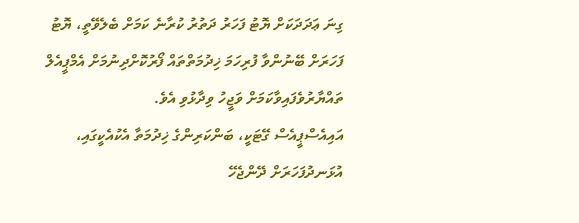ގިނަ ޢަދަދަކަށް ޔޮޓު ފަހަރު ދަތުރު ކުރާނެ ކަމަށް ބެލެވޭތީ، ޔޮޓު ފަހަރަށް ބޭނުންވާ ފުރިހަމަ ޚިދުމަތްތައް ފޯރުކޮށްދިނުމަށް އެމްޕީއެލް ތައްޔާރުވެފައިވާކަމަށް ވަޖީހު ވިދާޅުވި އެވެ.
އައިއެސްޕީއެސް ގޭޓަކީ، ބަންކަރިންގެ ޚިދުމަތާ އެކުއެކީގައި، އުޅަނދުފަހަރަށް ދޭންޖެހޭ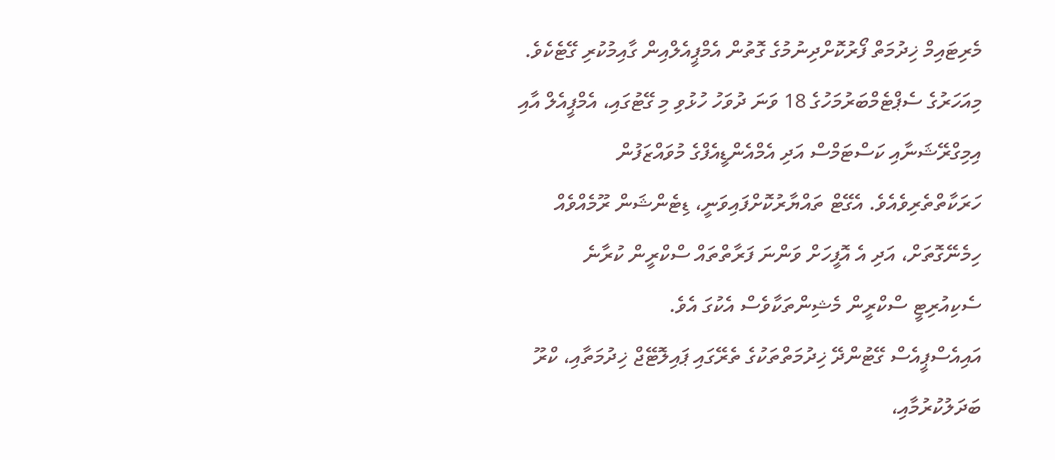މެރިޓައިމް ޚިދުމަތް ފޯރުކޮށްދިނުމުގެ ގޮތުން އެމްޕީއެލްއިން ގާއިމުކުރި ގޭޓެކެވެ. މިއަހަރުގެ ސެޕްޓެމްބަރުމަހުގެ 18 ވަނަ ދުވަހު ހުޅުވި މި ގޭޓުގައި، އެމްޕީއެލް އާއި އިމިގްރޭޝަނާއި ކަސްޓަމްސް އަދި އެމްއެންޑީއެފްގެ މުވައްޒަފުން ހަރަކާތްތެރިވެއެވެ. އެގޭޓް ތައްޔާރުކޮށްފައިވަނީ، ޑިޓެންޝަން ރޫމެއްވެއް ހިމެނޭގޮތަށް، އަދި އެ އޮފީހަށް ވަންނަ ފަރާތްތައް ސްކްރީން ކުރާނެ ސެކިއުރިޓީ ސްކްރީން މެޝިންތަކާވެސް އެކުގަ އެވެ.
އައިއެސްޕީއެސް ގޭޓުންދޭ ޚިދުމަތްތަކުގެ ތެރޭގައި ޕައިލޮޓޭޖް ޚިދުމަތާއި، ކްރޫ ބަދަލުކުރުމާއި،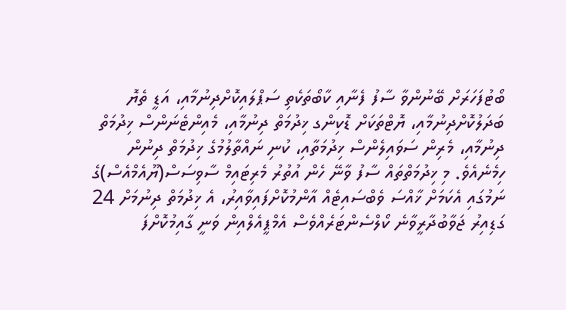ބޯޓުފަހަރަށް ބޭނުންވާ ސާފު ފެނާއި ކާބޯތަކެތި ސަޕްލައިކޮށްދިނުމާއި، އަޑީ ތެޔޮ ބަދަލުކޮށްދިނުމާއި، ޔޮޓްތަކަށް ޑޮކިންގ ޚިދުމަތް ދިނުމާއި، މެއިންޓެނަންސް ޚިދުމަތް ދިނުމާއި، މެރިން ސަވައިލެންސް ޚިދުމަތާއި، ކުނި ނައްތާލުމުގެ ޚިދުމަތް ދިނުން ހިމެނެއެވެ. މި ޚިދުމަތްތައް ސާފު ވާނޭ ހެން އުތުރު މެރިޓައިމް ސާވިސަސް(ޔޫއެމްއެސް)ގެ ނަމުގައި އެކަމަށް ޚާއްސަ ވެބްސައިޓެއް އާންމުކޮށްފައިވާއިރު، އެ ޚިދުމަތް ދިނުމަށް 24 ގަޑިއިރު ޖަވާބުދާރީވާނެ ކޯލްސެންޓަރެއްވެސް އެމްޕީއެލްއިން ވަނީ ގާއިމުކޮށްފަ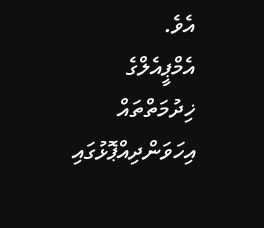އެވެ.
އެމްޕީއެލްގެ ޚިދުމަތްތައް އިހަވަންދިއްޕޮޅުގައި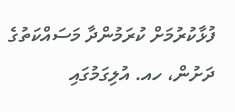ފުޅާކުރުމަށް ކުރަމުންދާ މަސައްކަތުގެ ދަށުން، ހއ. އުލިގަމުގައި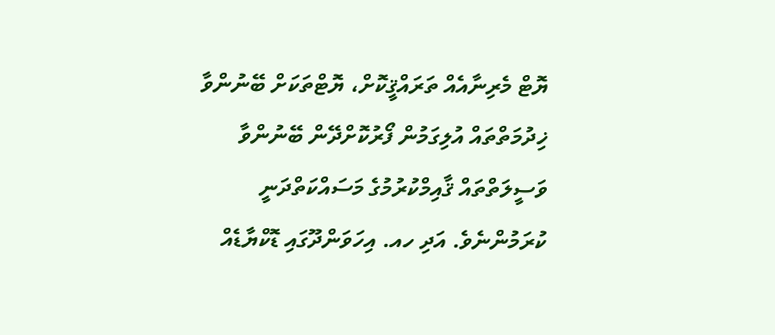ޔޮޓް މެރިނާއެއް ތަރައްޤީކޮށް، ޔޮޓްތަކަށް ބޭނުންވާ ޚިދުމަތްތައް އުލިގަމުން ފޯރުކޮށްދޭން ބޭނުންވާ ވަސީލަތްތައް ޤާއިމްކުރުމުގެ މަސައްކަތްދަނީ ކުރަމުންނެވެ. އަދި ހއ. އިހަވަންދޫގައި ޑޮކްޔާޑެއް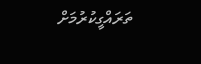ތަރައްގީކުރުމަށް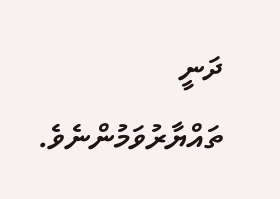ދަނީ ތައްޔާރުވަމުންނެވެ.